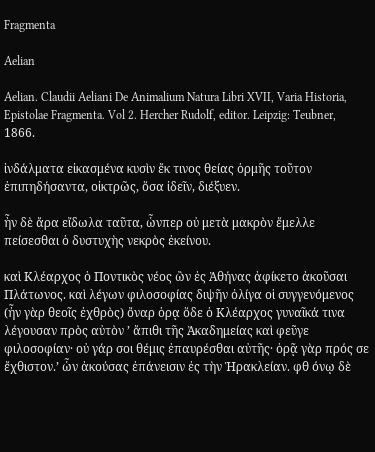Fragmenta

Aelian

Aelian. Claudii Aeliani De Animalium Natura Libri XVII, Varia Historia, Epistolae Fragmenta. Vol 2. Hercher Rudolf, editor. Leipzig: Teubner, 1866.

ἰνδάλματα εἰκασμένα κυσὶν ἔκ τινος θείας ὁρμῆς τοῦτον ἐπιπηδήσαντα, οἰκτρῶς, ὅσα ἰδεῖν, διέξυεν.

ἦν δὲ ἄρα εἴδωλα ταῦτα, ὧνπερ οὐ μετὰ μακρὸν ἔμελλε πείσεσθαι ὁ δυστυχὴς νεκρὸς ἐκείνου.

καὶ Κλέαρχος ὁ Ποντικὸς νέος ὢν ἐς Ἀθήνας ἀφίκετο ἀκοῦσαι Πλάτωνος. καὶ λέγων φιλοσοφίας διψῆν ὀλίγα οἱ συγγενόμενος (ἦν γὰρ θεοῖς ἐχθρὸς) ὄναρ ὁρᾳ ὅδε ὁ Κλέαρχος γυναῖκά τινα λέγουσαν πρὸς αὐτὸν ’ ἄπιθι τῆς Ἀκαδημείας καὶ φεῦγε φιλοσοφίαν· οὐ γάρ σοι θέμις ἐπαυρέσθαι αὐτῆς· ὁρᾷ γὰρ πρός σε ἔχθιστον.’ ὧν ἀκούσας ἐπάνεισιν ἐς τὴν Ἡρακλείαν. φθ όνῳ δὲ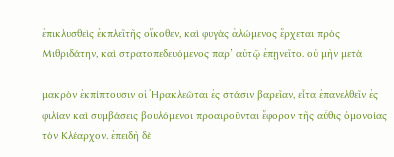ἐπικλυσθεὶς ἐκπλεῖτῆς οἴκοθεν, καὶ φυγὰς ἀλώμενος ἔρχεται πρὸς Μιθριδάτην, καὶ στρατοπεδευόμενος παρ’ αὐτῷ ἐπῃνεῖτο. οὐ μὴν μετὰ

μακρὸν ἐκπίπτουσιν οἱ Ἡρακλεῶται ἐς στάσιν βαρεῖαν, εἶτα ἐπανελθεῖν ἐς φιλίαν καὶ συμβάσεις βουλόμενοι προαιροῦνται ἔφορον τῆς αὖθις ὁμονοίας τὸν Κλέαρχον. ἐπειδὴ δὲ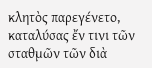κλητὸς παρεγένετο, καταλύσας ἔν τινι τῶν σταθμῶν τῶν διὰ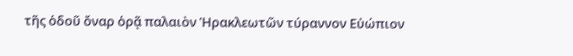τῆς ὁδοῦ ὄναρ ὁρᾷ παλαιὸν Ἡρακλεωτῶν τύραννον Εὐώπιον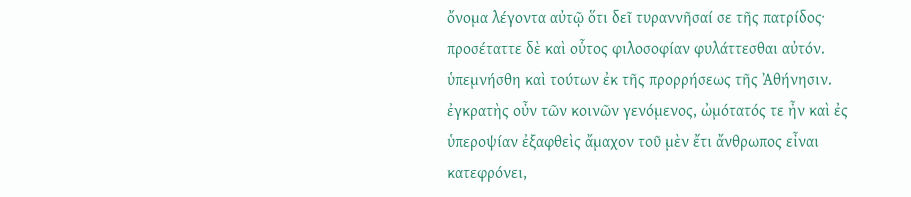ὄνομα λέγοντα αὐτῷ ὅτι δεῖ τυραννῆσαί σε τῆς πατρίδος· προσέταττε δὲ καὶ οὗτος φιλοσοφίαν φυλάττεσθαι αὐτόν. ὑπεμνήσθη καὶ τούτων ἐκ τῆς προρρήσεως τῆς Ἀθήνησιν. ἐγκρατὴς οὖν τῶν κοινῶν γενόμενος, ὠμότατός τε ἦν καὶ ἐς ὑπεροψίαν ἐξαφθεὶς ἄμαχον τοῦ μὲν ἔτι ἄνθρωπος εἶναι κατεφρόνει,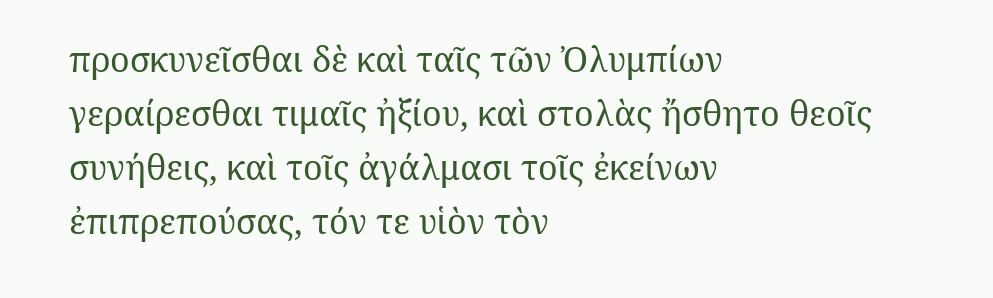προσκυνεῖσθαι δὲ καὶ ταῖς τῶν Ὀλυμπίων γεραίρεσθαι τιμαῖς ἠξίου, καὶ στολὰς ἤσθητο θεοῖς συνήθεις, καὶ τοῖς ἀγάλμασι τοῖς ἐκείνων ἐπιπρεπούσας, τόν τε υἱὸν τὸν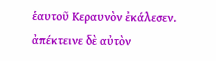ἑαυτοῦ Κεραυνὸν ἐκάλεσεν. ἀπέκτεινε δὲ αὐτὸν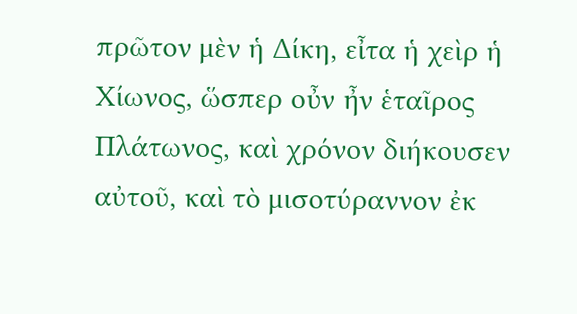πρῶτον μὲν ἡ Δίκη, εἶτα ἡ χεὶρ ἡ Χίωνος, ὥσπερ οὖν ἦν ἑταῖρος Πλάτωνος, καὶ χρόνον διήκουσεν αὐτοῦ, καὶ τὸ μισοτύραννον ἐκ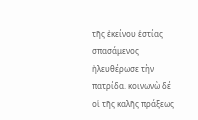τῆς ἐκείνου ἑστίας σπασάμενος ἠλευθέρωσε τὴν πατρίδα. κοινωνὼ δέ οἱ τῆς καλῆς πράξεως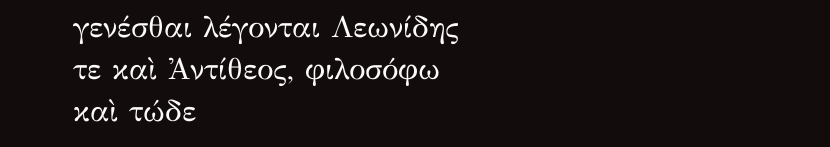γενέσθαι λέγονται Λεωνίδης τε καὶ Ἀντίθεος, φιλοσόφω καὶ τώδε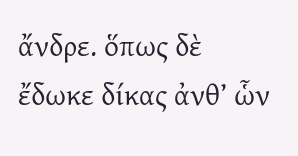ἄνδρε. ὅπως δὲ ἔδωκε δίκας ἀνθ’ ὧν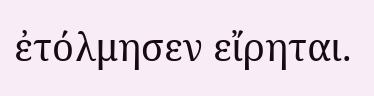ἐτόλμησεν εἴρηται.